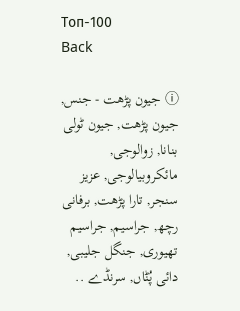Топ-100
Back

ⓘ جیون پڑھت - جنس, جیون پڑھت, جیون ٹولی بنانا, زوالوجی, مائکروبیالوجی, عزیز سنجر, تارا پڑھت, برفانی رچھ, جراسیم, جراسیم تھیوری, جنگل جلیبی, دائی پُݨاں, سرنڈے ..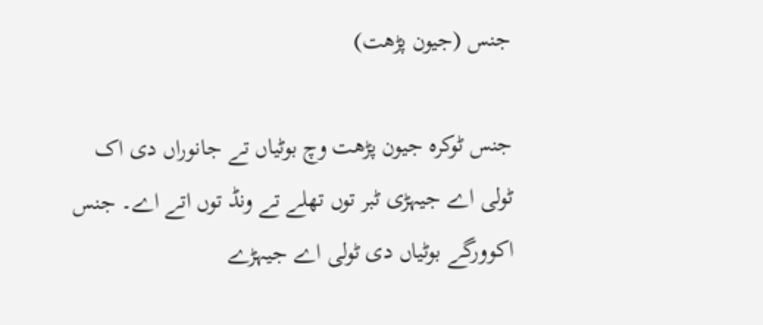جنس (جیون پڑھت)

جنس ٹوکرہ جیون پڑھت وچ بوٹیاں تے جانوراں دی اک ٹولی اے جیہڑی ٹبر توں تھلے تے ونڈ توں اتے اے۔ جنس اکوورگے بوٹیاں دی ٹولی اے جیہڑے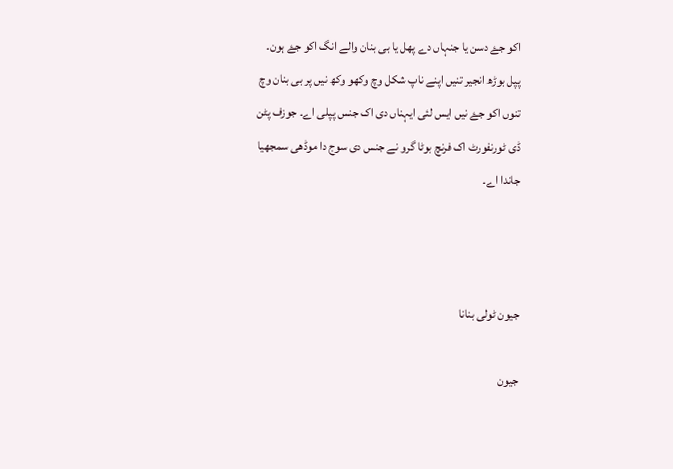اکو جۓ دسن یا جنہاں دے پھل یا بی بنان والے انگ اکو جۓ ہون۔ پپل بوڑھ انجیر تنیں اپنے ناپ شکل وچ وکھو وکھ نیں پر بی بنان وچ تنوں اکو جۓ نیں ایس لئی ایہناں دی اک جنس پپلی اے۔ جوزف پٹن ڈی ٹورنفورٹ اک فرنچ بوٹا گرو نے جنس دی سوج دا موڈھی سمجھیا جاندا اے۔



جیون ٹولی بنانا

جیون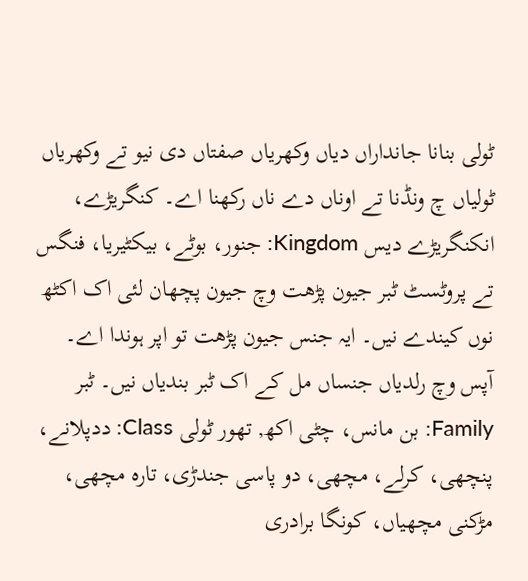ٹولی بنانا جانداراں دیاں وکھریاں صفتاں دی نیو تے وکھریاں ٹولیاں چ ونڈنا تے اوناں دے ناں رکھنا اے۔ کنگریڑے، انکنگریڑے دیس Kingdom: جنور، بوٹے، بیکٹیریا، فنگس تے پروٹسٹ ٹبر جیون پڑھت وچ جیون پچھان لئی اک اکٹھ نوں کیندے نیں۔ ایہ جنس جیون پڑھت تو اپر ہوندا اے۔ آپس وچ رلدیاں جنساں مل کے اک ٹبر بندیاں نیں۔ ٹبر Family: بن مانس، چٹی اکھ, تھور ٹولی Class: ددپلانے، پنچھی، کرلے، مچھی، دو پاسی جندڑی، تارہ مچھی، مڑکنی مچھیاں، کونگا برادری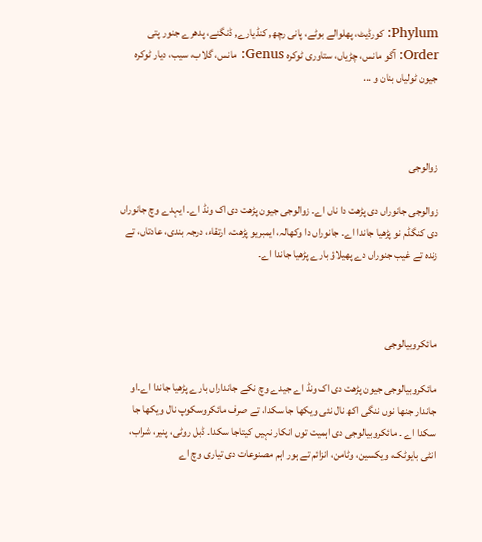Phylum: کورڈیٹ، پھلوالے بوٹے، پانی رچھ, کنڈیارے, ڈنگنے، پدھرے جنور پتی Order: آگو مانس، چڑیاں، ستاوری ٹوکرہ Genus: مانس، گلاب، سیب، دیار ٹوکرہ جیون ٹولیاں بنان و ...



زوالوجی

زوالوجی جانوراں دی پڑھت دا ناں اے۔ زوالوجی جیون پڑھت دی اک ونڈ اے۔ ایہدے وچ جانوراں دی کنگڈم نو پڑھیا جاندا اے۔ جانوراں دا وکھالہ، ایمبریو پڑھت، ارتقاء، درجہ بندی، عادتاں، تے زندہ تے غیب جنوراں دے پھیلاؤ بارے پڑھیا جاندا اے۔



مائکروبیالوجی

مائکروبیالوجی جیون پڑھت دی اک ونڈ اے جیدے وچ نکے جانداراں بارے پڑھیا جاندا اے۔او جاندار جنھا نوں ننگی اکھ نال نئی ویکھا جا سکدا، تے صرف مائکروسکوپ نال ویکھا جا سکدا اے ۔ مائکروبیالوجی دی اہمیت توں انکار نہیں کیتاجا سکدا۔ ڈبل روٹی، پنیر، شراب، انٹی بایوٹک، ویکسین، وٹامن، انزائم تے ہور اہم مصنوعات دی تیاری وچ اے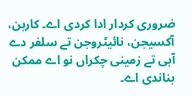ضروری کردار ادا کردی اے۔ کاربن، آکسیجن، نائیٹروجن تے سلفر دے آبی تے زمینی چکراں نو اے ممکن بناندی اے۔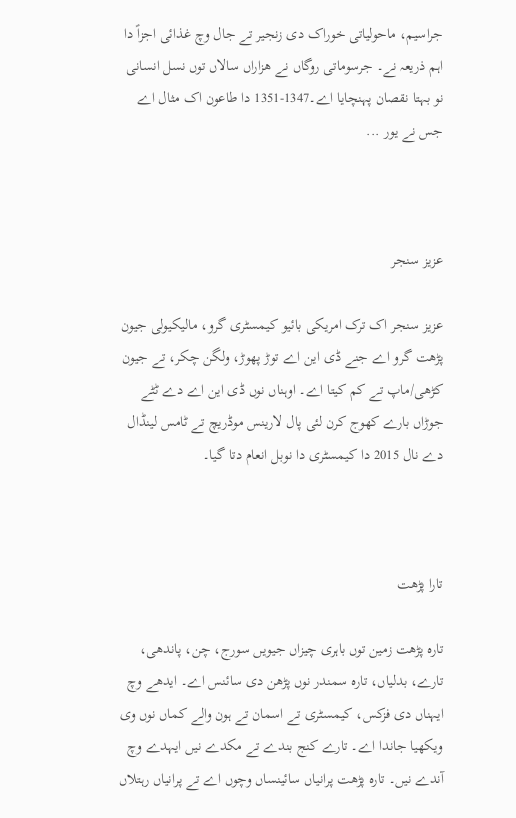جراسیم، ماحولیاتی خوراک دی زنجیر تے جال وچ غذائی اجزاؑ دا اہم ذریعہ نے۔ جرسوماتی روگاں نے ھزاراں سالاں توں نسل انسانی نو بہتا نقصان پہنچایا اے۔1347-1351 دا طاعون اک مثال اے جس نے یور ...



عزیز سنجر

عزیز سنجر اک ترک امریکی بائیو کیمسٹری گرو، مالیکیولی جیون پڑھت گرو اے جنے ڈی این اے توڑ پھوڑ، ولگن چکر، تے جیون کڑھی/ماپ تے کم کیتا اے۔ اوہناں نوں ڈی این اے دے ٹٹے جوڑاں بارے کھوج کرن لئی پال لارینس موڈریچ تے ٹامس لینڈال دے نال 2015 دا کیمسٹری دا نوبل انعام دتا گیا۔



تارا پڑھت

تارہ پڑھت زمین توں باہری چیزاں جیویں سورج، چن، پاندھی، تارے، بدلیاں، تارہ سمندر نوں پڑھن دی سائنس اے۔ ایدھے وچ ایہناں دی فزکس، کیمسٹری تے اسمان تے ہون والے کماں نوں وی ویکھیا جاندا اے۔ تارے کنج بندے تے مکدے نیں ایہدے وچ آندے نیں۔ تارہ پڑھت پرانیاں سائینساں وچوں اے تے پرانیاں رہتلاں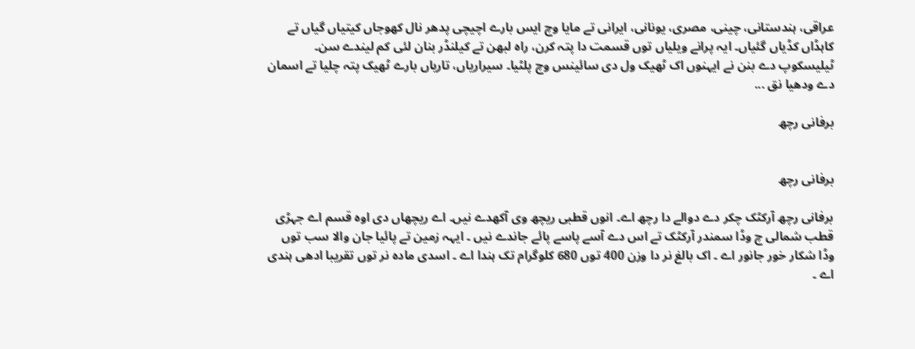عراقی، ہندستانی، چینی، مصری، یونانی، ایرانی تے مایا وچ ایس بارے اچیچی پدھر نال کھوجاں کیتیاں گیاں تے کاہڈاں کڈیاں گئیاں۔ ایہ پرانے ویلیاں توں قسمت دا پتہ کرن، راہ لبھن تے کیلنڈر بنان لئی کم لیندے سن۔ ٹیلیسکوپ دے بنن نے ایہنوں اک ٹھیک ول دی سائینس وچ پلٹیا۔ سیراریاں، تاریاں بارے ٹھیک پتہ چلیا تے اسمان دے ودھیا نق ...

برفانی رچھ


برفانی رچھ

برفانی رچھ آرکٹک چکر دے دوالے دا رچھ اے۔ انوں قطبی ریچھ وی آکھدے نیں۔ اے ریچھاں دی اوہ قسم اے جہڑی قطب شمالی چ وڈا سمندر آرکٹک تے اس دے آسے پاسے پائے جاندے نیں ۔ ایہہ زمین تے پائیا جان والا سب توں وڈا شکار خور جانور اے ۔ اک بالغ نر دا وزن 400 توں 680 کلوگرام تک ہندا اے ۔ اسدی مادہ نر توں تقریبا ادھی ہندی اے ۔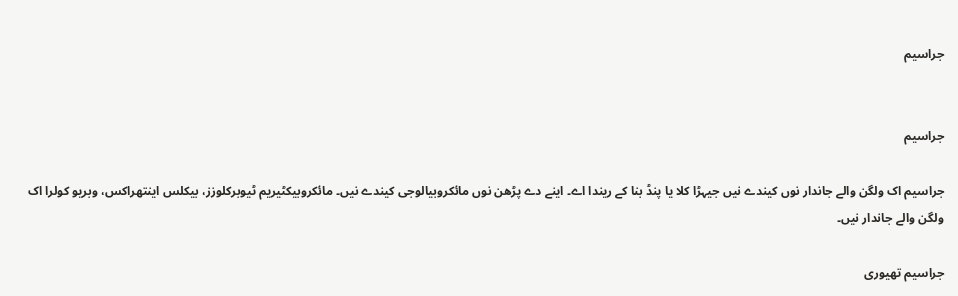جراسیم


جراسیم

جراسیم اک ولگن والے جاندار نوں کیندے نیں جیہڑا کلا یا پنڈ بنا کے ریندا اے۔ اینے دے پڑھن نوں مائکروبیالوجی کیندے نیں۔ مائکروبیکٹیریم ٹیوبرکلوزز، بیکلس اینتھراکس، وبریو کولرا اک ولگن والے جاندار نیں۔

جراسیم تھیوری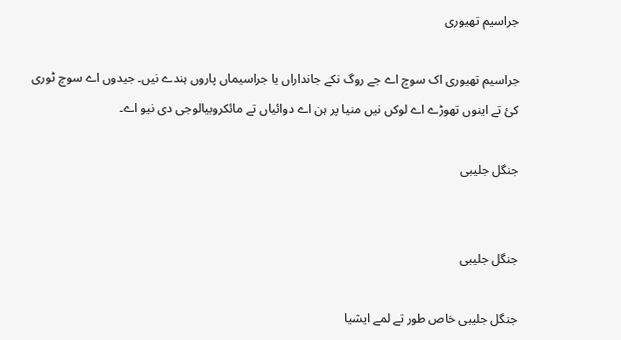جراسیم تھیوری

جراسیم تھیوری اک سوچ اے جے روگ نکے جانداراں یا جراسیماں پاروں ہندے نیں۔ جیدوں اے سوچ ٹوری کئ تے اینوں تھوڑے اے لوکں نیں منیا پر ہن اے دوائیاں تے مائکروبیالوجی دی نیو اے۔

جنگل جلیبی


جنگل جلیبی

جنگل جلیبی خاص طور تے لمے ایشیا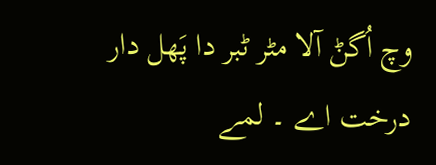وچ اُگݨ آلا مٹر ٹبر دا پَھل دار درخت اے ۔ لمے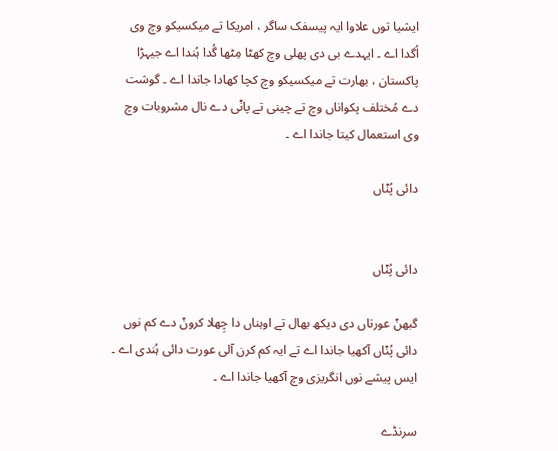ایشیا توں علاوا ایہ پیسفک ساگر ، امریکا تے میکسیکو وچ وی اُگدا اے ۔ ایہدے بی دی پھلی وچ کھٹا مِٹھا گُدا ہُندا اے جیہڑا پاکستان ، بھارت تے میکسیکو وچ کچا کھادا جاندا اے ۔ گوشت دے مُختلف پکواناں وچ تے چینی تے پاݨی دے نال مشروبات وچ وی استعمال کیتا جاندا اے ۔

دائی پُݨاں


دائی پُݨاں

گبھݨ عورتاں دی دیکھ بھال تے اوہناں دا چِھلا کروݨ دے کم نوں دائی پُݨاں آکھیا جاندا اے تے ایہ کم کرن آلی عورت دائی ہُندی اے ۔ ایس پیشے نوں انگریزی وچ آکھیا جاندا اے ۔

سرنڈے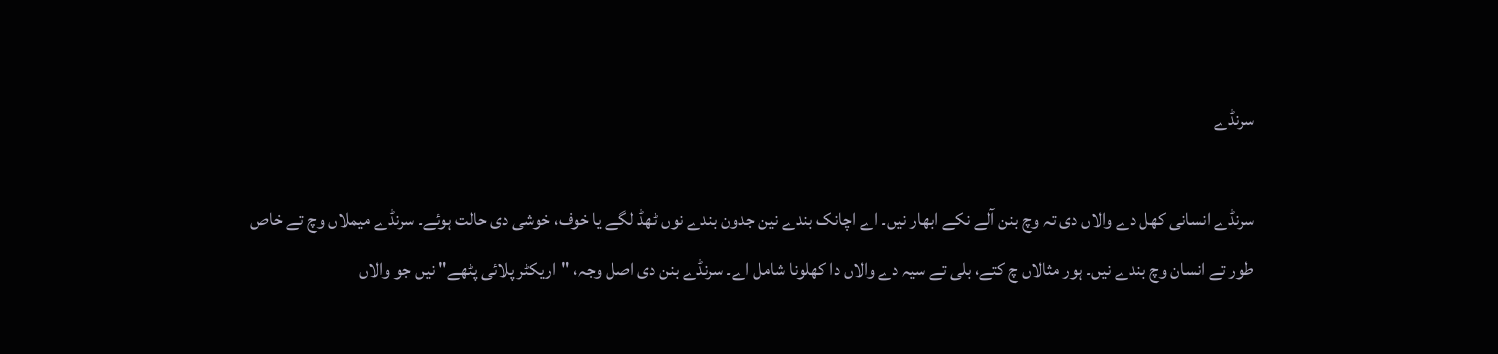سرنڈے

سرنڈے انسانی کھل دے والاں دی تہ وچ بنن آلے نکے ابھار نیں۔ اے اچانک بندے نین جدون بندے نوں ٹھڈ لگے یا خوف، خوشی دی حالت ہوئے۔ سرنڈے میملاں وچ تے خاص طور تے انسان وچ بندے نیں۔ ہور مثالاں چ کتے، بلی تے سیہ دے والاں دا کھلونا شامل اے۔ سرنڈے بنن دی اصل وجہ، "اریکٹر پلائی پٹھے" نیں جو والاں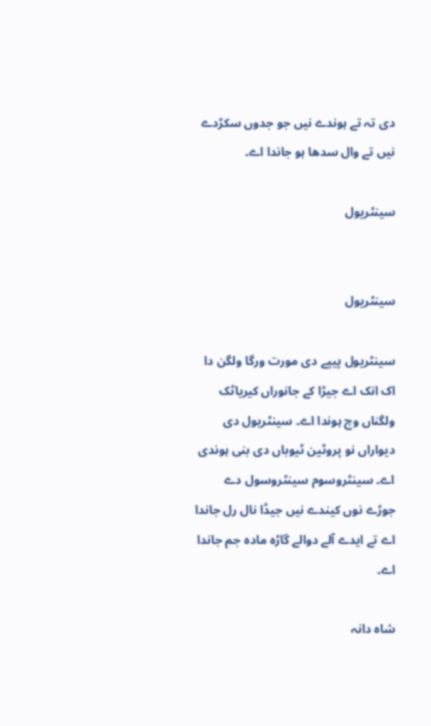دی تہ تے ہوندے نیں جو جدوں سکڑدے نیں تے وال سدھا ہو جاندا اے۔

سینٹریول


سینٹریول

سینٹریول پیپے دی مورت ورگا ولگن دا اک انک اے جیڑا کے جانوراں کیریاٹک ولگناں وچ ہوندا اے۔ سینٹریول دی دیواراں نو پروٹین ٹیوباں دی بنی ہوندی اے۔ سینٹروسوم سینٹروسول دے جوڑے نوں کیندے نیں جیڈا نال رل جاندا اے تے ایدے آلے دوالے گاڑہ مادہ جم جاندا اے۔

شاہ دانہ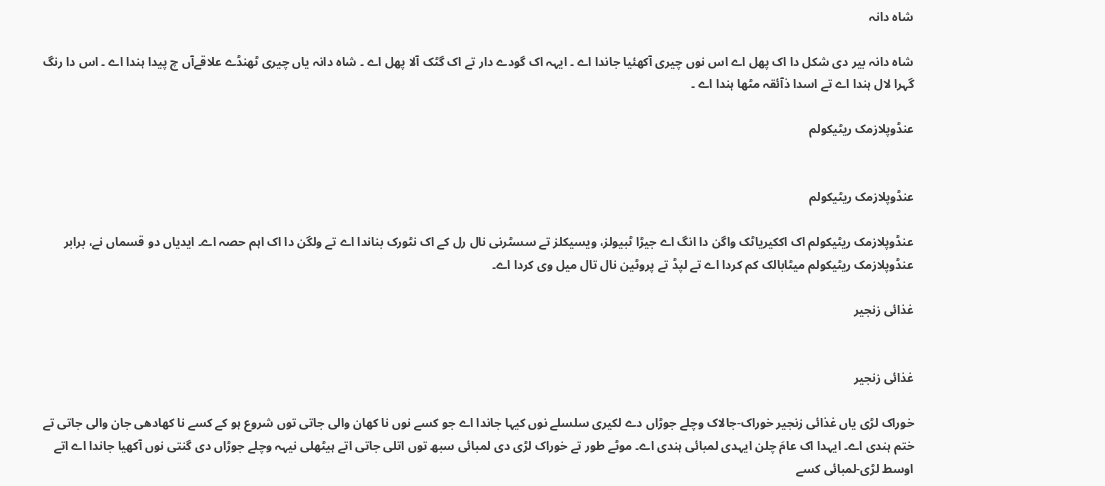شاہ دانہ

شاہ دانہ بیر دی شکل دا اک پھل اے اس نوں چیری آکھئیا جاندا اے ۔ ایہہ اک گودے دار تے اک گٹک آلا پھل اے ۔ شاہ دانہ یاں چیری ٹھنڈے علاقےآں چ پیدا ہندا اے ۔ اس دا رنگ گہرا لال ہندا اے تے اسدا ذآئقہ مٹھا ہندا اے ۔

عنڈوپلازمک ریٹیکولم


عنڈوپلازمک ریٹیکولم

عنڈوپلازمک ریٹیکولم اک اککیریاٹک واگن دا انگ اے جیڑا ٹبیولز، ویسیکلز تے سسٹرنی نال رل کے اک نٹورک بناندا اے تے ولگن دا اک اہم حصہ اے۔ ایدیاں دو قسماں نے، برابر عنڈوپلازمک ریٹیکولم میٹابالک کم کردا اے تے لپڈ تے پروٹین نال تال میل وی کردا اے۔

غذائی زنجیر


غذائی زنجیر

خوراک لڑی یاں غذائی زنجیر خوراک-جالاک وچلے جوڑاں دے لکیری سلسلے نوں کیہا جاندا اے جو کسے نوں نا کھان والی جاتی توں شروع ہو کے کسے نا کھادھی جان والی جاتی تے ختم ہندی اے۔ ایہدا اک عامَ چلن ایہدی لمبائی ہندی اے۔ موٹے طور تے خوراک لڑی دی لمبائی سبھ توں اتلی جاتی اتے ہیٹھلی نیہہ وچلے جوڑاں دی گنتی نوں آکھیا جاندا اے اتے اوسط لڑی-لمبائی کسے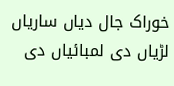خوراک جال دیاں ساریاں لڑیاں دی لمبائیاں دی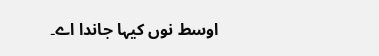اوسط نوں کیہا جاندا اے۔